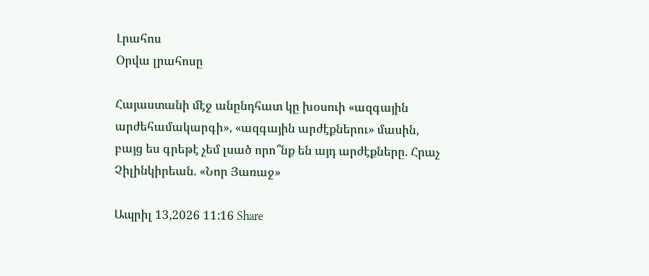Լրահոս
Օրվա լրահոսը

Հայաստանի մէջ անընդհատ կը խօսուի «ազգային արժեհամակարգի», «ազգային արժէքներու» մասին, բայց ես գրեթէ չեմ լսած որո՞նք են այդ արժէքները. Հրաչ Չիլինկիրեան. «Նոր Յառաջ»

Ապրիլ 13,2026 11:16 Share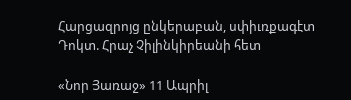Հարցազրոյց ընկերաբան, սփիւռքագէտ Դոկտ. Հրաչ Չիլինկիրեանի հետ

«Նոր Յառաջ» 11 Ապրիլ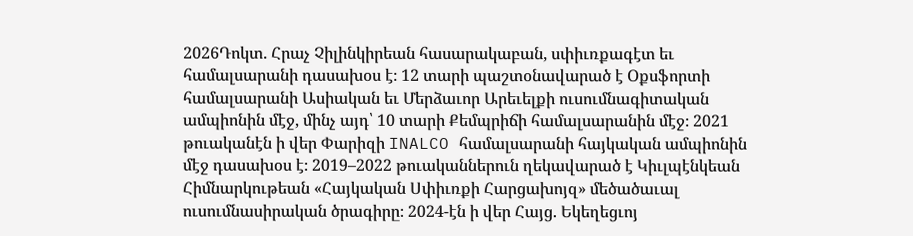2026Դոկտ. Հրաչ Չիլինկիրեան հասարակաբան, սփիւռքագէտ եւ համալսարանի դասախօս է։ 12 տարի պաշտօնավարած է Օքսֆորտի համալսարանի Ասիական եւ Մերձաւոր Արեւելքի ուսումնագիտական ամպիոնին մէջ, մինչ այդ՝ 10 տարի Քեմպրիճի համալսարանին մէջ։ 2021 թուականէն ի վեր Փարիզի INALCO համալսարանի հայկական ամպիոնին մէջ դասախօս է։ 2019–2022 թուականներուն ղեկավարած է Կիւլպէնկեան Հիմնարկութեան «Հայկական Սփիւռքի Հարցախոյզ» մեծածաւալ ուսումնասիրական ծրագիրը։ 2024-էն ի վեր Հայց. Եկեղեցւոյ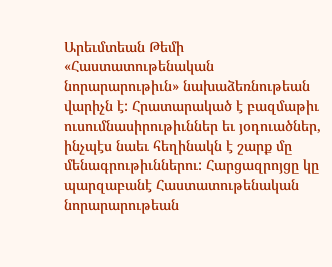Արեւմտեան Թեմի «Հաստատութենական նորարարութիւն» նախաձեռնութեան վարիչն է: Հրատարակած է բազմաթիւ ուսումնասիրութիւններ եւ յօդուածներ, ինչպէս նաեւ հեղինակն է շարք մը մենագրութիւններու: Հարցազրոյցը կը պարզաբանէ Հաստատութենական նորարարութեան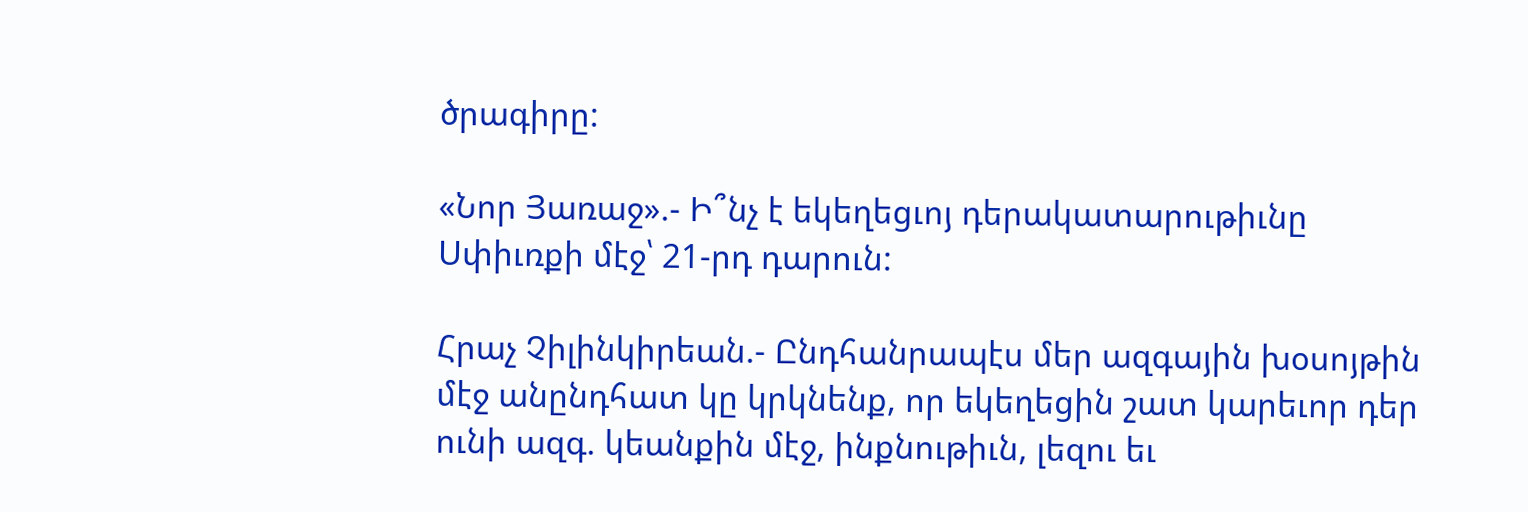ծրագիրը:

«Նոր Յառաջ».- Ի՞նչ է եկեղեցւոյ դերակատարութիւնը Սփիւռքի մէջ՝ 21-րդ դարուն:

Հրաչ Չիլինկիրեան.- Ընդհանրապէս մեր ազգային խօսոյթին մէջ անընդհատ կը կրկնենք, որ եկեղեցին շատ կարեւոր դեր ունի ազգ. կեանքին մէջ, ինքնութիւն, լեզու եւ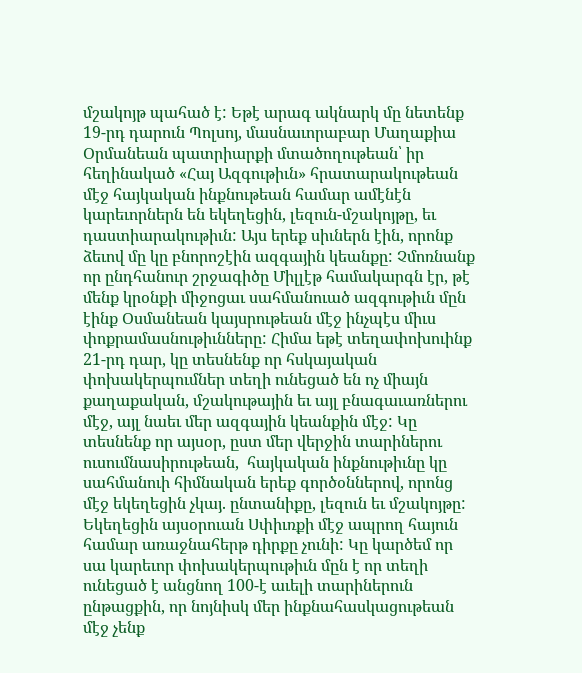մշակոյթ պահած է: Եթէ արագ ակնարկ մը նետենք 19-րդ դարուն Պոլսոյ, մասնաւորաբար Մաղաքիա Օրմանեան պատրիարքի մտածողութեան՝ իր հեղինակած «Հայ Ազգութիւն» հրատարակութեան մէջ հայկական ինքնութեան համար ամէնէն կարեւորներն են եկեղեցին, լեզուն-մշակոյթը, եւ դաստիարակութիւն: Այս երեք սիւներն էին, որոնք ձեւով մը կը բնորոշէին ազգային կեանքը: Չմոռնանք որ ընդհանուր շրջագիծը Միլլէթ համակարգն էր, թէ մենք կրօնքի միջոցաւ սահմանուած ազգութիւն մըն էինք Օսմանեան կայսրութեան մէջ ինչպէս միւս փոքրամասնութիւնները: Հիմա եթէ տեղափոխուինք 21-րդ դար, կը տեսնենք որ հսկայական փոխակերպումներ տեղի ունեցած են ոչ միայն քաղաքական, մշակութային եւ այլ բնագաւառներու մէջ, այլ նաեւ մեր ազգային կեանքին մէջ: Կը տեսնենք որ այսօր, ըստ մեր վերջին տարիներու ուսումնասիրութեան,  հայկական ինքնութիւնը կը սահմանուի հիմնական երեք գործօններով, որոնց մէջ եկեղեցին չկայ. ընտանիքը, լեզուն եւ մշակոյթը: Եկեղեցին այսօրուան Սփիւռքի մէջ ապրող հայուն համար առաջնահերթ դիրքը չունի: Կը կարծեմ որ սա կարեւոր փոխակերպութիւն մըն է որ տեղի ունեցած է անցնող 100-է աւելի տարիներուն ընթացքին, որ նոյնիսկ մեր ինքնահասկացութեան մէջ չենք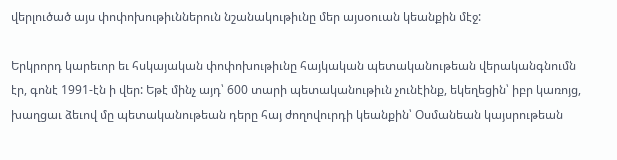վերլուծած այս փոփոխութիւններուն նշանակութիւնը մեր այսօուան կեանքին մէջ:

Երկրորդ կարեւոր եւ հսկայական փոփոխութիւնը հայկական պետականութեան վերականգնումն էր, գոնէ 1991-էն ի վեր: Եթէ մինչ այդ՝ 600 տարի պետականութիւն չունէինք, եկեղեցին՝ իբր կառոյց, խաղցաւ ձեւով մը պետականութեան դերը հայ ժողովուրդի կեանքին՝ Օսմանեան կայսրութեան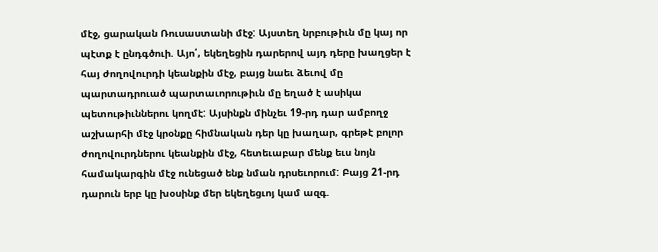մէջ, ցարական Ռուսաստանի մէջ: Այստեղ նրբութիւն մը կայ որ պէտք է ընդգծուի. Այո՛, եկեղեցին դարերով այդ դերը խաղցեր է հայ ժողովուրդի կեանքին մէջ, բայց նաեւ ձեւով մը պարտադրուած պարտաւորութիւն մը եղած է ասիկա պետութիւններու կողմէ: Այսինքն մինչեւ 19-րդ դար ամբողջ աշխարհի մէջ կրօնքը հիմնական դեր կը խաղար, գրեթէ բոլոր ժողովուրդներու կեանքին մէջ, հետեւաբար մենք եւս նոյն համակարգին մէջ ունեցած ենք նման դրսեւորում: Բայց 21-րդ դարուն երբ կը խօսինք մեր եկեղեցւոյ կամ ազգ.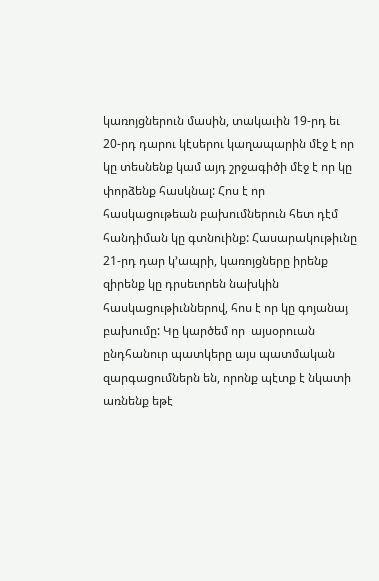կառոյցներուն մասին, տակաւին 19-րդ եւ 20-րդ դարու կէսերու կաղապարին մէջ է որ կը տեսնենք կամ այդ շրջագիծի մէջ է որ կը փորձենք հասկնալ: Հոս է որ հասկացութեան բախումներուն հետ դէմ հանդիման կը գտնուինք: Հասարակութիւնը 21-րդ դար կ’ապրի, կառոյցները իրենք զիրենք կը դրսեւորեն նախկին հասկացութիւններով, հոս է որ կը գոյանայ բախումը: Կը կարծեմ որ  այսօրուան ընդհանուր պատկերը այս պատմական զարգացումներն են, որոնք պէտք է նկատի առնենք եթէ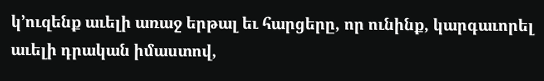կ’ուզենք աւելի առաջ երթալ եւ հարցերը, որ ունինք, կարգաւորել աւելի դրական իմաստով,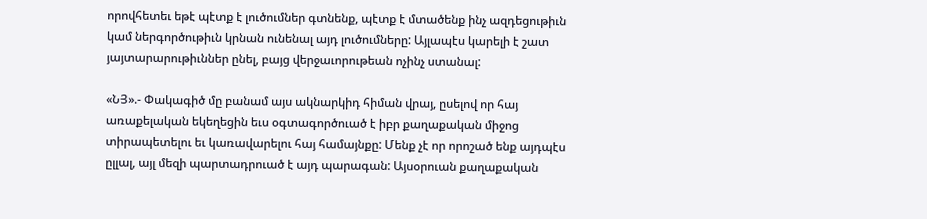որովհետեւ եթէ պէտք է լուծումներ գտնենք, պէտք է մտածենք ինչ ազդեցութիւն կամ ներգործութիւն կրնան ունենալ այդ լուծումները: Այլապէս կարելի է շատ յայտարարութիւններ ընել, բայց վերջաւորութեան ոչինչ ստանալ:

«ՆՅ».- Փակագիծ մը բանամ այս ակնարկիդ հիման վրայ, ըսելով որ հայ առաքելական եկեղեցին եւս օգտագործուած է իբր քաղաքական միջոց տիրապետելու եւ կառավարելու հայ համայնքը: Մենք չէ որ որոշած ենք այդպէս ըլլալ, այլ մեզի պարտադրուած է այդ պարագան: Այսօրուան քաղաքական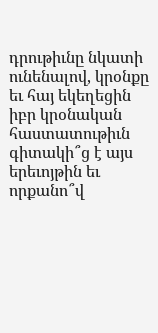դրութիւնը նկատի ունենալով, կրօնքը եւ հայ եկեղեցին իբր կրօնական հաստատութիւն գիտակի՞ց է այս երեւոյթին եւ որքանո՞վ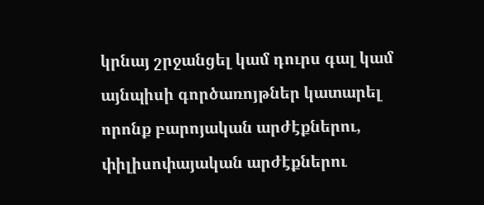կրնայ շրջանցել կամ դուրս գալ կամ այնպիսի գործառոյթներ կատարել որոնք բարոյական արժէքներու, փիլիսոփայական արժէքներու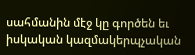սահմանին մէջ կը գործեն եւ իսկական կազմակերպչական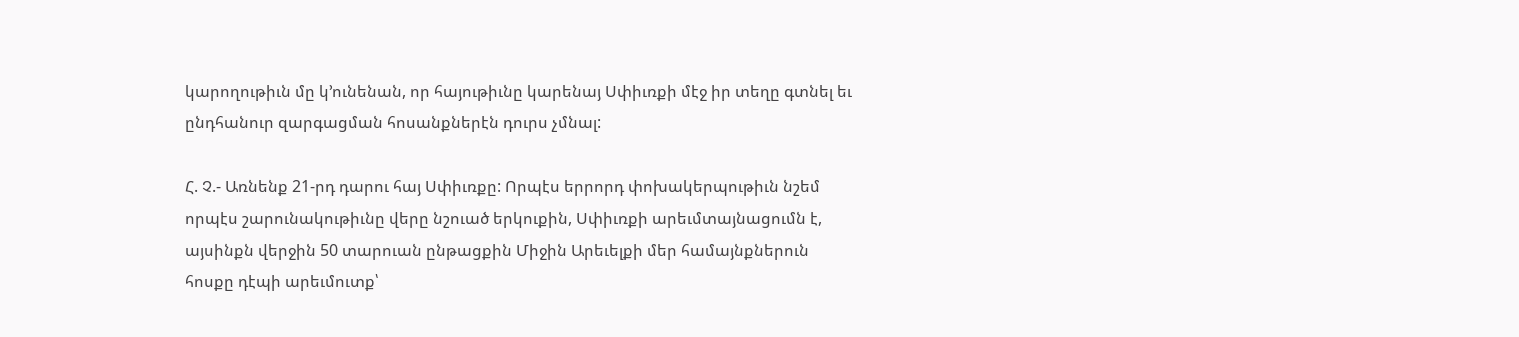կարողութիւն մը կ’ունենան, որ հայութիւնը կարենայ Սփիւռքի մէջ իր տեղը գտնել եւ ընդհանուր զարգացման հոսանքներէն դուրս չմնալ:

Հ. Չ.- Առնենք 21-րդ դարու հայ Սփիւռքը: Որպէս երրորդ փոխակերպութիւն նշեմ որպէս շարունակութիւնը վերը նշուած երկուքին, Սփիւռքի արեւմտայնացումն է, այսինքն վերջին 50 տարուան ընթացքին Միջին Արեւելքի մեր համայնքներուն հոսքը դէպի արեւմուտք՝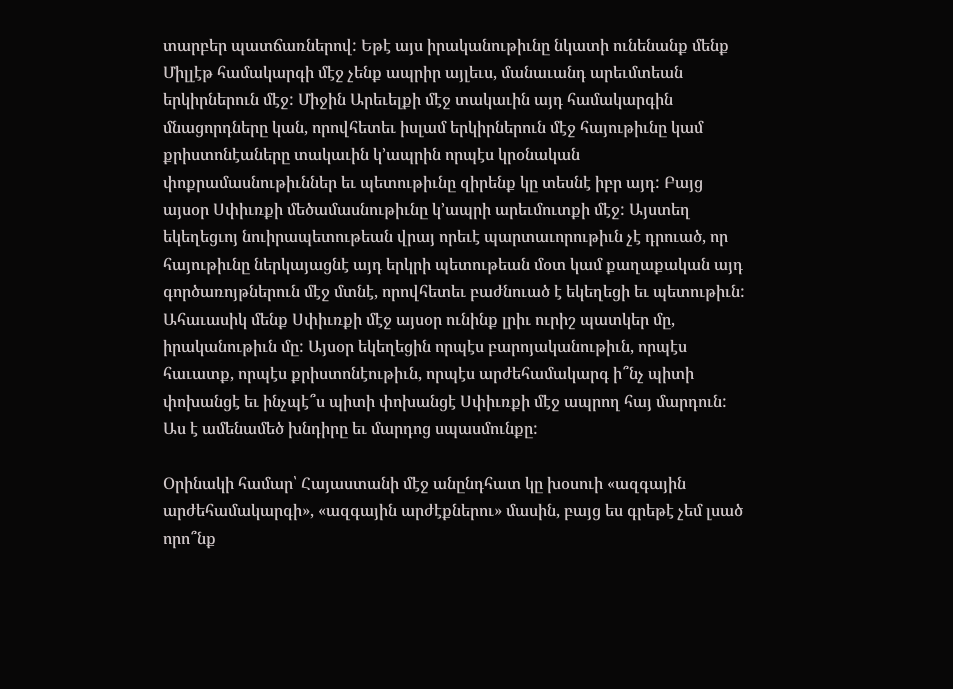տարբեր պատճառներով: Եթէ այս իրականութիւնը նկատի ունենանք մենք Միլլէթ համակարգի մէջ չենք ապրիր այլեւս, մանաւանդ արեւմտեան երկիրներուն մէջ: Միջին Արեւելքի մէջ տակաւին այդ համակարգին մնացորդները կան, որովհետեւ իսլամ երկիրներուն մէջ հայութիւնը կամ քրիստոնէաները տակաւին կ’ապրին որպէս կրօնական փոքրամասնութիւններ եւ պետութիւնը զիրենք կը տեսնէ իբր այդ: Բայց այսօր Սփիւռքի մեծամասնութիւնը կ’ապրի արեւմուտքի մէջ: Այստեղ եկեղեցւոյ նուիրապետութեան վրայ որեւէ պարտաւորութիւն չէ դրուած, որ հայութիւնը ներկայացնէ այդ երկրի պետութեան մօտ կամ քաղաքական այդ գործառոյթներուն մէջ մտնէ, որովհետեւ բաժնուած է եկեղեցի եւ պետութիւն: Ահաւասիկ մենք Սփիւռքի մէջ այսօր ունինք լրիւ ուրիշ պատկեր մը, իրականութիւն մը: Այսօր եկեղեցին որպէս բարոյականութիւն, որպէս հաւատք, որպէս քրիստոնէութիւն, որպէս արժեհամակարգ ի՞նչ պիտի փոխանցէ եւ ինչպէ՞ս պիտի փոխանցէ Սփիւռքի մէջ ապրող հայ մարդուն: Աս է ամենամեծ խնդիրը եւ մարդոց սպասմունքը:

Օրինակի համար՝ Հայաստանի մէջ անընդհատ կը խօսուի «ազգային արժեհամակարգի», «ազգային արժէքներու» մասին, բայց ես գրեթէ չեմ լսած որո՞նք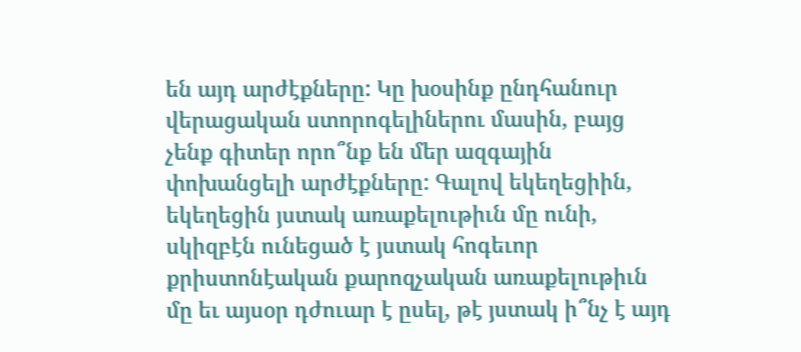են այդ արժէքները: Կը խօսինք ընդհանուր վերացական ստորոգելիներու մասին, բայց չենք գիտեր որո՞նք են մեր ազգային փոխանցելի արժէքները: Գալով եկեղեցիին, եկեղեցին յստակ առաքելութիւն մը ունի, սկիզբէն ունեցած է յստակ հոգեւոր քրիստոնէական քարոզչական առաքելութիւն մը եւ այսօր դժուար է ըսել, թէ յստակ ի՞նչ է այդ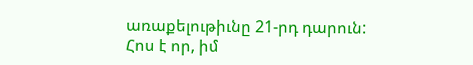առաքելութիւնը 21-րդ դարուն: Հոս է որ, իմ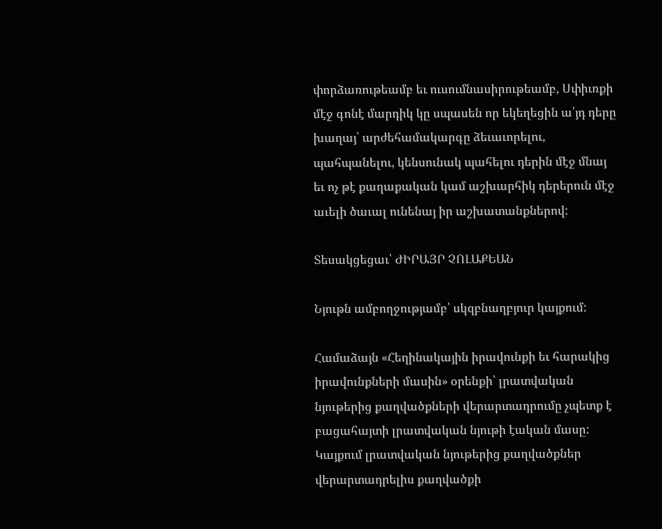փորձառութեամբ եւ ուսումնասիրութեամբ, Սփիւռքի մէջ գոնէ մարդիկ կը սպասեն որ եկեղեցին ա՛յդ դերը խաղայ՝ արժեհամակարգը ձեւաւորելու, պահպանելու, կենսունակ պահելու դերին մէջ մնայ եւ ոչ թէ քաղաքական կամ աշխարհիկ դերերուն մէջ աւելի ծաւալ ունենայ իր աշխատանքներով:

Տեսակցեցաւ՝ ԺԻՐԱՅՐ ՉՈԼԱՔԵԱՆ

Նյութն ամբողջությամբ՝ սկզբնաղբյուր կայքում:

Համաձայն «Հեղինակային իրավունքի եւ հարակից իրավունքների մասին» օրենքի՝ լրատվական նյութերից քաղվածքների վերարտադրումը չպետք է բացահայտի լրատվական նյութի էական մասը: Կայքում լրատվական նյութերից քաղվածքներ վերարտադրելիս քաղվածքի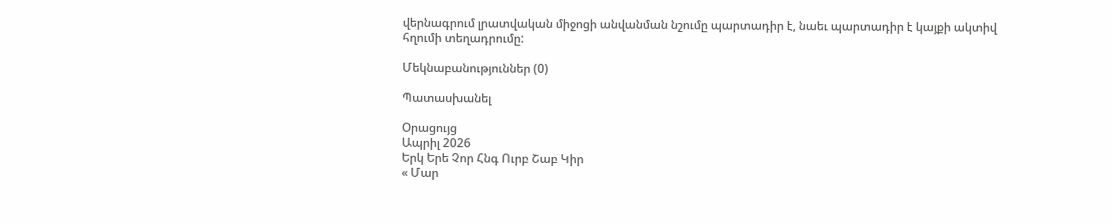վերնագրում լրատվական միջոցի անվանման նշումը պարտադիր է, նաեւ պարտադիր է կայքի ակտիվ հղումի տեղադրումը:

Մեկնաբանություններ (0)

Պատասխանել

Օրացույց
Ապրիլ 2026
Երկ Երե Չոր Հնգ Ուրբ Շաբ Կիր
« Մար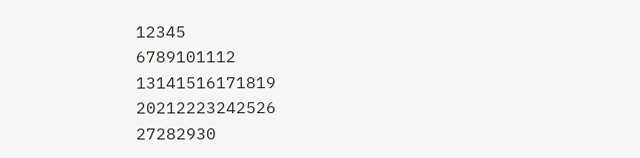12345
6789101112
13141516171819
20212223242526
27282930